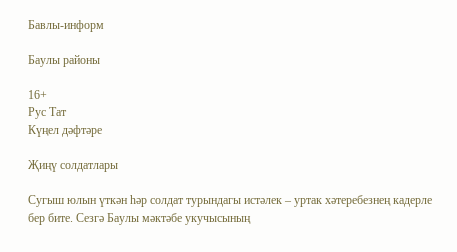Бавлы-информ

Баулы районы

16+
Рус Тат
Күңел дәфтәре

Җиңү солдатлары

Сугыш юлын үткән һәр солдат турындагы истәлек – уртак хәтеребезнең кадерле бер бите. Сезгә Баулы мәктәбе укучысының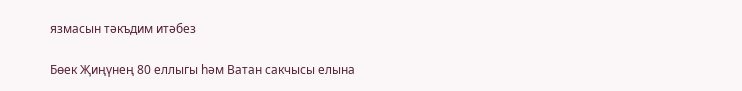язмасын тәкъдим итәбез

Бөек Җиңүнең 80 еллыгы һәм Ватан сакчысы елына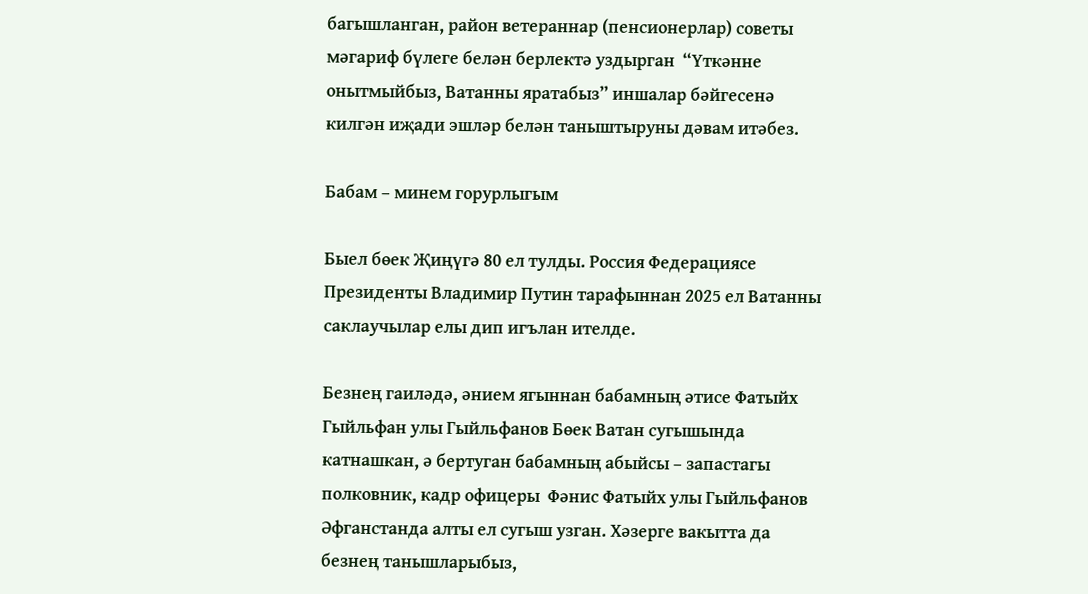багышланган, район ветераннар (пенсионерлар) советы мәгариф бүлеге белән берлектә уздырган  “Үткәнне онытмыйбыз, Ватанны яратабыз” иншалар бәйгесенә килгән иҗади эшләр белән таныштыруны дәвам итәбез.

Бабам – минем горурлыгым

Быел бөек Җиңүгә 80 ел тулды. Россия Федерациясе Президенты Владимир Путин тарафыннан 2025 ел Ватанны саклаучылар елы дип игълан ителде.

Безнең гаиләдә, әнием ягыннан бабамның әтисе Фатыйх Гыйльфан улы Гыйльфанов Бөек Ватан сугышында катнашкан, ә бертуган бабамның абыйсы – запастагы полковник, кадр офицеры  Фәнис Фатыйх улы Гыйльфанов Әфганстанда алты ел сугыш узган. Хәзерге вакытта да безнең танышларыбыз,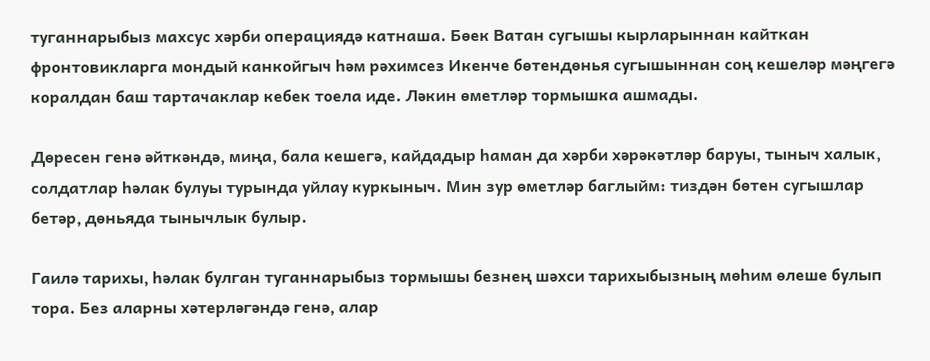туганнарыбыз махсус хәрби операциядә катнаша. Бөек Ватан сугышы кырларыннан кайткан фронтовикларга мондый канкойгыч һәм рәхимсез Икенче бөтендөнья сугышыннан соң кешеләр мәңгегә коралдан баш тартачаклар кебек тоела иде. Ләкин өметләр тормышка ашмады.

Дөресен генә әйткәндә, миңа, бала кешегә, кайдадыр һаман да хәрби хәрәкәтләр баруы, тыныч халык, солдатлар һәлак булуы турында уйлау куркыныч. Мин зур өметләр баглыйм: тиздән бөтен сугышлар бетәр, дөньяда тынычлык булыр.

Гаилә тарихы, һәлак булган туганнарыбыз тормышы безнең шәхси тарихыбызның мөһим өлеше булып тора. Без аларны хәтерләгәндә генә, алар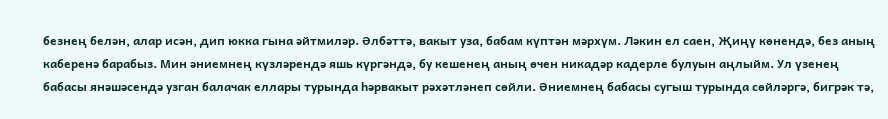безнең белән, алар исән, дип юкка гына әйтмиләр. Әлбәттә, вакыт уза, бабам күптән мәрхүм. Ләкин ел саен, Җиңү көнендә, без аның каберенә барабыз. Мин әниемнең күзләрендә яшь күргәндә, бу кешенең аның өчен никадәр кадерле булуын аңлыйм. Ул үзенең бабасы янәшәсендә узган балачак еллары турында һәрвакыт рәхәтләнеп сөйли. Әниемнең бабасы сугыш турында сөйләргә, бигрәк тә,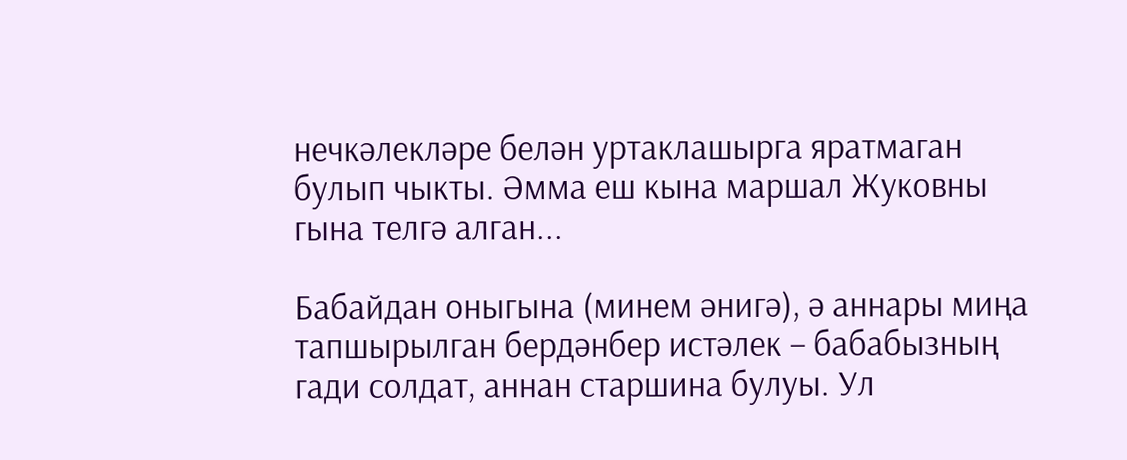нечкәлекләре белән уртаклашырга яратмаган булып чыкты. Әмма еш кына маршал Жуковны гына телгә алган...

Бабайдан оныгына (минем әнигә), ә аннары миңа тапшырылган бердәнбер истәлек – бабабызның гади солдат, аннан старшина булуы. Ул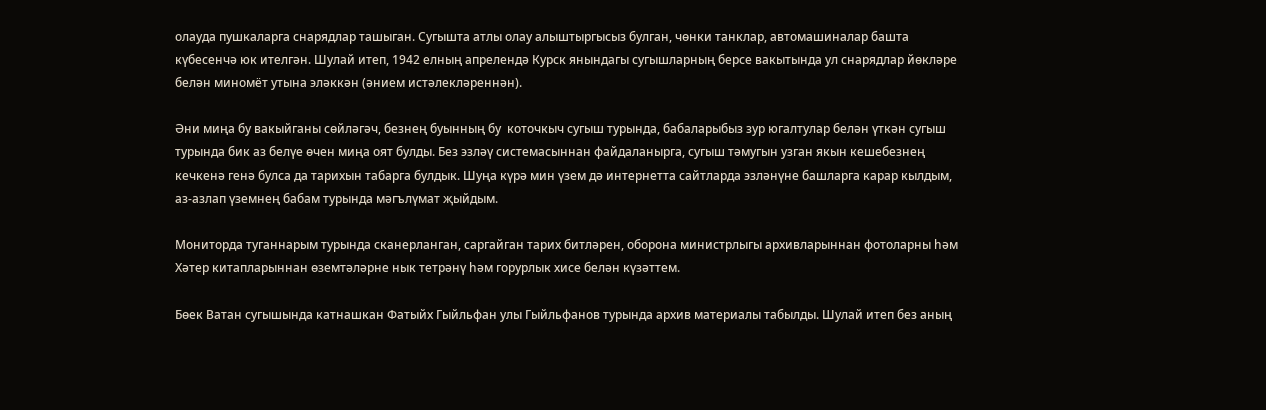олауда пушкаларга снарядлар ташыган. Сугышта атлы олау алыштыргысыз булган, чөнки танклар, автомашиналар башта күбесенчә юк ителгән. Шулай итеп, 1942 елның апрелендә Курск янындагы сугышларның берсе вакытында ул снарядлар йөкләре белән миномёт утына эләккән (әнием истәлекләреннән).

Әни миңа бу вакыйганы сөйләгәч, безнең буынның бу  коточкыч сугыш турында, бабаларыбыз зур югалтулар белән үткән сугыш турында бик аз белүе өчен миңа оят булды. Без эзләү системасыннан файдаланырга, сугыш тәмугын узган якын кешебезнең кечкенә генә булса да тарихын табарга булдык. Шуңа күрә мин үзем дә интернетта сайтларда эзләнүне башларга карар кылдым, аз-азлап үземнең бабам турында мәгълүмат җыйдым.

Мониторда туганнарым турында сканерланган, саргайган тарих битләрен, оборона министрлыгы архивларыннан фотоларны һәм Хәтер китапларыннан өземтәләрне нык тетрәнү һәм горурлык хисе белән күзәттем.

Бөек Ватан сугышында катнашкан Фатыйх Гыйльфан улы Гыйльфанов турында архив материалы табылды. Шулай итеп без аның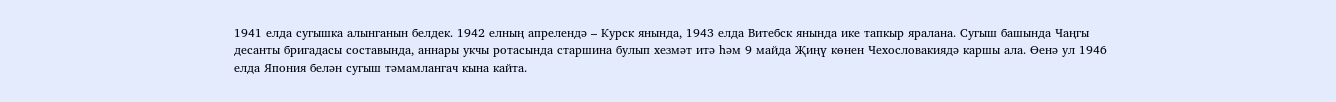1941 елда сугышка алынганын белдек. 1942 елның апрелендә – Курск янында, 1943 елда Витебск янында ике тапкыр яралана. Сугыш башында Чаңгы десанты бригадасы составында, аннары укчы ротасында старшина булып хезмәт итә һәм 9 майда Җиңү көнен Чехословакиядә каршы ала. Өенә ул 1946 елда Япония белән сугыш тәмамлангач кына кайта.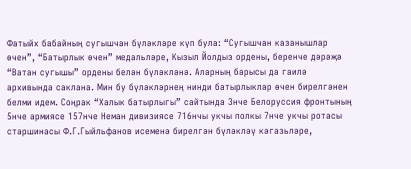Фатыйх бабайның сугышчан бүләкләре күп була: “Сугышчан казанышлар өчен”, “Батырлык өчен” медальләре, Кызыл Йолдыз ордены, беренче дәрәҗә “Ватан сугышы” ордены белән бүләкләнә. Аларның барысы да гаилә архивында саклана. Мин бу бүләкләрнең нинди батырлыклар өчен бирелгәнен белми идем. Соңрак “Халык батырлыгы” сайтында 3нче Белоруссия фронтының 5нче армиясе 157нче Неман дивизиясе 716нчы укчы полкы 7нче укчы ротасы старшинасы Ф.Г.Гыйльфанов исеменә бирелгән бүләкләү кәгазьләре,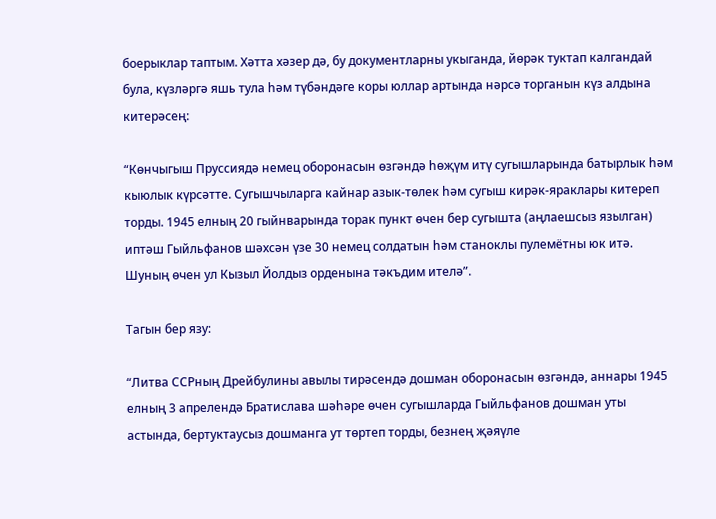боерыклар таптым. Хәтта хәзер дә, бу документларны укыганда, йөрәк туктап калгандай була, күзләргә яшь тула һәм түбәндәге коры юллар артында нәрсә торганын күз алдына китерәсең:

“Көнчыгыш Пруссиядә немец оборонасын өзгәндә һөҗүм итү сугышларында батырлык һәм кыюлык күрсәтте. Сугышчыларга кайнар азык-төлек һәм сугыш кирәк-яраклары китереп торды. 1945 елның 20 гыйнварында торак пункт өчен бер сугышта (аңлаешсыз язылган) иптәш Гыйльфанов шәхсән үзе 30 немец солдатын һәм станоклы пулемётны юк итә. Шуның өчен ул Кызыл Йолдыз орденына тәкъдим ителә”.

Тагын бер язу:

“Литва ССРның Дрейбулины авылы тирәсендә дошман оборонасын өзгәндә, аннары 1945 елның 3 апрелендә Братислава шәһәре өчен сугышларда Гыйльфанов дошман уты астында, бертуктаусыз дошманга ут төртеп торды, безнең җәяүле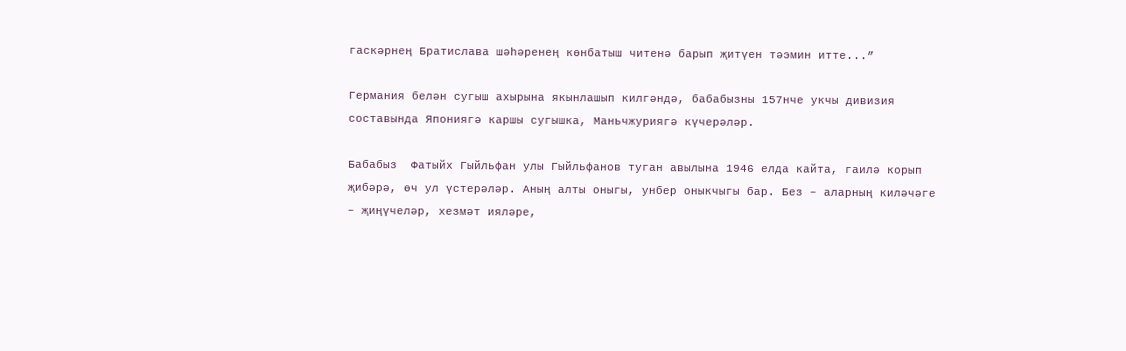гаскәрнең Братислава шәһәренең көнбатыш читенә барып җитүен тәэмин итте...”

Германия белән сугыш ахырына якынлашып килгәндә, бабабызны 157нче укчы дивизия составында Япониягә каршы сугышка, Маньчжуриягә күчерәләр.

Бабабыз  Фатыйх Гыйльфан улы Гыйльфанов туган авылына 1946 елда кайта, гаилә корып җибәрә, өч ул үстерәләр. Аның алты оныгы, унбер оныкчыгы бар. Без – аларның киләчәге – җиңүчеләр, хезмәт ияләре,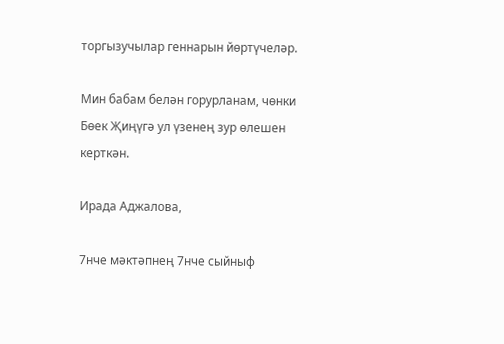торгызучылар геннарын йөртүчеләр.

Мин бабам белән горурланам, чөнки Бөек Җиңүгә ул үзенең зур өлешен керткән.

Ирада Аджалова,

7нче мәктәпнең 7нче сыйныф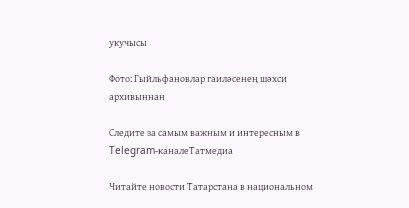укучысы

Фото: Гыйльфановлар гаиләсенең шәхси архивыннан

Следите за самым важным и интересным в Telegram-каналеТатмедиа

Читайте новости Татарстана в национальном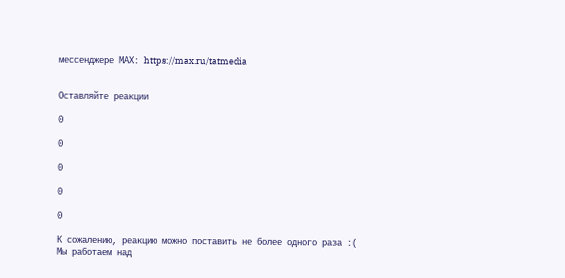мессенджере MАХ: https://max.ru/tatmedia


Оставляйте реакции

0

0

0

0

0

К сожалению, реакцию можно поставить не более одного раза :(
Мы работаем над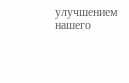улучшением нашего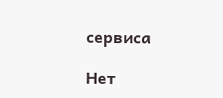сервиса

Нет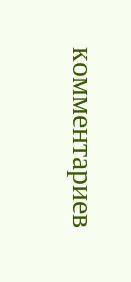комментариев